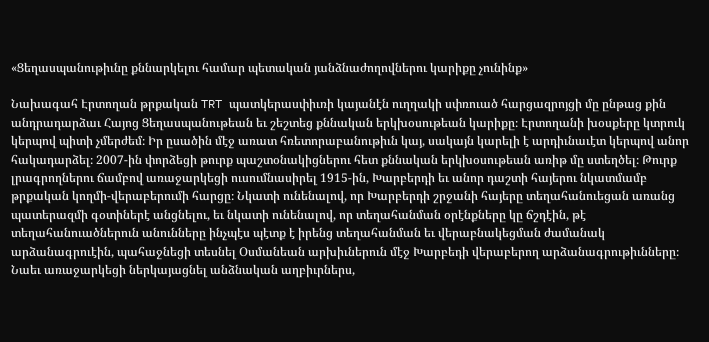«Ցեղասպանութիւնը քննարկելու համար պետական յանձնաժողովներու կարիքը չունինք»

Նախագահ Էրտողան թրքական TRT պատկերասփիւռի կայանէն ուղղակի սփռուած հարցազրոյցի մը ընթաց քին անդրադարձաւ Հայոց Ցեղասպանութեան եւ շեշտեց քննական երկխօսութեան կարիքը։ Էրտողանի խօսքերը կտրուկ կերպով պիտի չմերժեմ։ Իր ըսածին մէջ առատ հռետորաբանութիւն կայ, սակայն կարելի է արդիւնաւէտ կերպով անոր հակադարձել։ 2007-ին փորձեցի թուրք պաշտօնակիցներու հետ քննական երկխօսութեան առիթ մը ստեղծել։ Թուրք լրագրողներու ճամբով առաջարկեցի ուսումնասիրել 1915-ին, Խարբերդի եւ անոր դաշտի հայերու նկատմամբ թրքական կողմի-վերաբերումի հարցը։ Նկատի ունենալով, որ Խարբերդի շրջանի հայերը տեղահանուեցան առանց պատերազմի գօտիներէ անցնելու, եւ նկատի ունենալով, որ տեղահանման օրէնքները կը ճշդէին, թէ տեղահանուածներուն անունները ինչպէս պէտք է իրենց տեղահանման եւ վերաբնակեցման ժամանակ արձանագրուէին, պահաջնեցի տեսնել Օսմանեան արխիւներուն մէջ Խարբեդի վերաբերող արձանագրութիւնները։ Նաեւ առաջարկեցի ներկայացնել անձնական աղբիւրներս,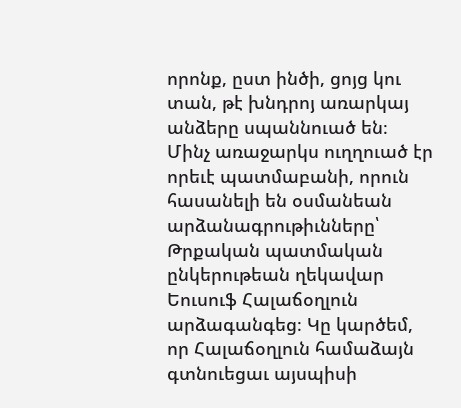որոնք, ըստ ինծի, ցոյց կու տան, թէ խնդրոյ առարկայ անձերը սպաննուած են։ Մինչ առաջարկս ուղղուած էր որեւէ պատմաբանի, որուն հասանելի են օսմանեան արձանագրութիւնները՝ Թրքական պատմական ընկերութեան ղեկավար Եուսուֆ Հալաճօղլուն արձագանգեց։ Կը կարծեմ, որ Հալաճօղլուն համաձայն գտնուեցաւ այսպիսի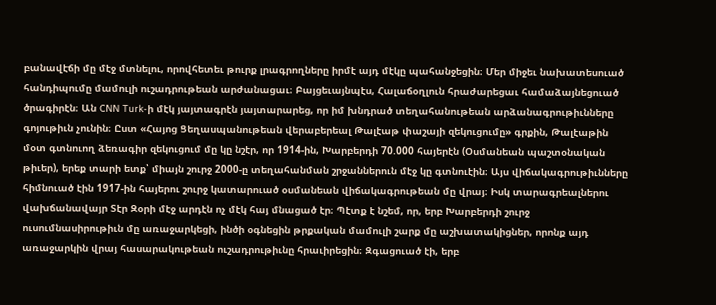բանավէճի մը մէջ մտնելու, որովհետեւ թուրք լրագրողները իրմէ այդ մէկը պահանջեցին։ Մեր միջեւ նախատեսուած հանդիպումը մամուլի ուշադրութեան արժանացաւ։ Բայցեւայնպէս, Հալաճօղլուն հրաժարեցաւ համաձայնեցուած ծրագիրէն։ Ան CNN Turk-ի մէկ յայտագրէն յայտարարեց, որ իմ խնդրած տեղահանութեան արձանագրութիւնները գոյութիւն չունին։ Ըստ «Հայոց Ցեղասպանութեան վերաբերեալ Թալէաթ փաշայի զեկուցումը» գրքին, Թալէաթին մօտ գտնուող ձեռագիր զեկուցում մը կը նշէր, որ 1914-ին, Խարբերդի 70.000 հայերէն (Օսմանեան պաշտօնական թիւեր), երեք տարի ետք՝ միայն շուրջ 2000-ը տեղահանման շրջաններուն մէջ կը գտնուէին։ Այս վիճակագրութիւնները հիմնուած էին 1917-ին հայերու շուրջ կատարուած օսմանեան վիճակագրութեան մը վրայ։ Իսկ տարագրեալներու վախճանավայր Տէր Զօրի մէջ արդէն ոչ մէկ հայ մնացած էր։ Պէտք է նշեմ, որ, երբ Խարբերդի շուրջ ուսումնասիրութիւն մը առաջարկեցի, ինծի օգնեցին թրքական մամուլի շարք մը աշխատակիցներ, որոնք այդ առաջարկին վրայ հասարակութեան ուշադրութիւնը հրաւիրեցին։ Զգացուած էի, երբ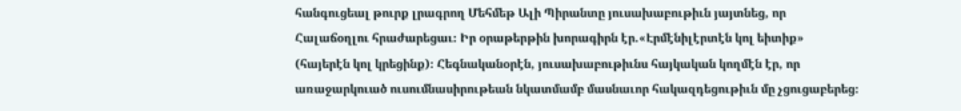հանգուցեալ թուրք լրագրող Մեհմեթ Ալի Պիրանտը յուսախաբութիւն յայտնեց, որ Հալաճօղլու հրաժարեցաւ։ Իր օրաթերթին խորագիրն էր.«Էրմէնիլէրտէն կոլ եիտիք» (հայերէն կոլ կրեցինք)։ Հեգնականօրէն, յուսախաբութիւնս հայկական կողմէն էր, որ առաջարկուած ուսումնասիրութեան նկատմամբ մասնաւոր հակազդեցութիւն մը չցուցաբերեց։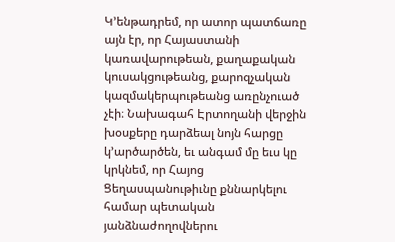Կ՚ենթադրեմ, որ ատոր պատճառը այն էր, որ Հայաստանի կառավարութեան, քաղաքական կուսակցութեանց, քարոզչական կազմակերպութեանց առընչուած չէի։ Նախագահ Էրտողանի վերջին խօսքերը դարձեալ նոյն հարցը կ՚արծարծեն, եւ անգամ մը եւս կը կրկնեմ, որ Հայոց Ցեղասպանութիւնը քննարկելու համար պետական յանձնաժողովներու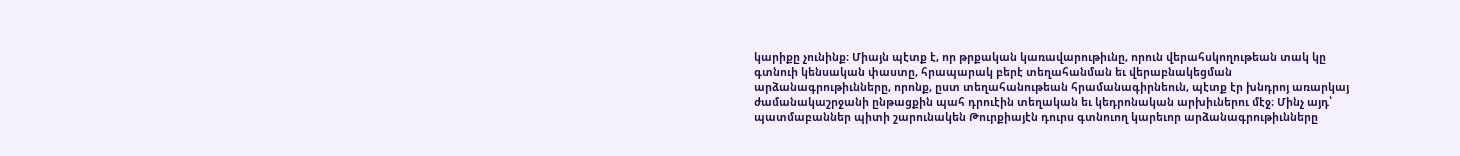կարիքը չունինք։ Միայն պէտք է, որ թրքական կառավարութիւնը, որուն վերահսկողութեան տակ կը գտնուի կենսական փաստը, հրապարակ բերէ տեղահանման եւ վերաբնակեցման արձանագրութիւնները, որոնք, ըստ տեղահանութեան հրամանագիրնեուն, պէտք էր խնդրոյ առարկայ ժամանակաշրջանի ընթացքին պահ դրուէին տեղական եւ կեդրոնական արխիւներու մէջ։ Մինչ այդ՝ պատմաբաններ պիտի շարունակեն Թուրքիայէն դուրս գտնուող կարեւոր արձանագրութիւնները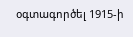օգտագործել 1915-ի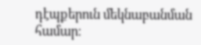դէպքերուն մեկնաբանման համար։